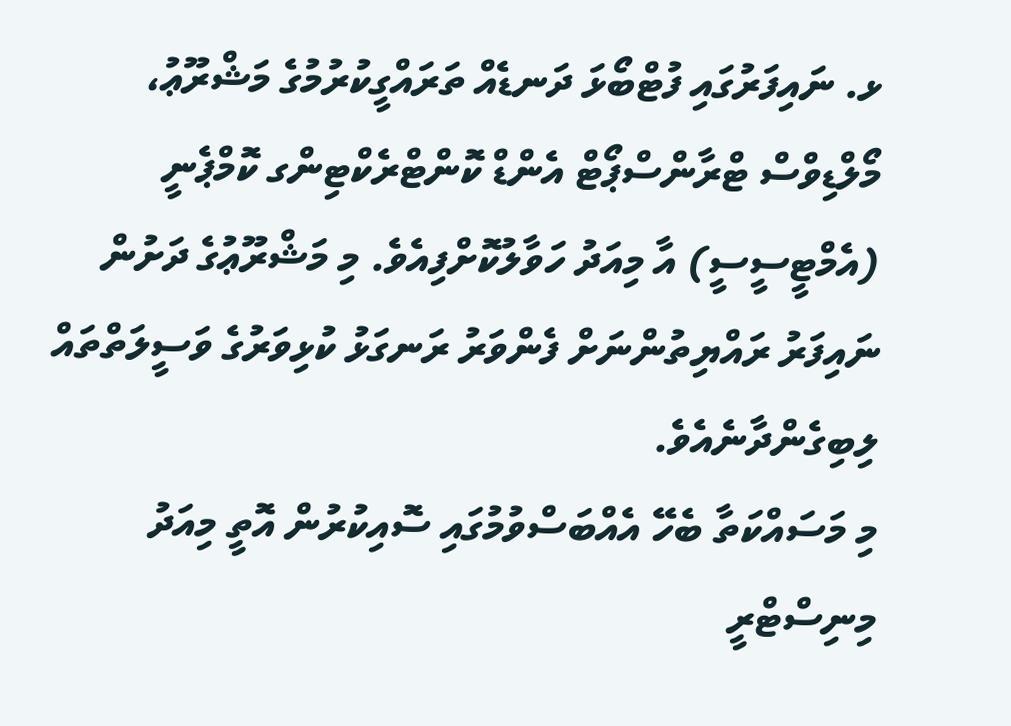ޅ. ނައިފަރުގައި ފުޓްބޯޅަ ދަނޑެއް ތަރައްގީކުރުމުގެ މަޝްރޫޢު، މޯލްޑިވްސް ޓްރާންސްޕޯޓް އެންޑް ކޮންޓްރެކްޓިންގ ކޮމްޕެނީ (އެމްޓީސީސީ) އާ މިއަދު ހަވާލުކޮށްފިއެވެ. މި މަޝްރޫޢުގެ ދަށުން ނައިފަރު ރައްޔިތުންނަށް ފެންވަރު ރަނގަޅު ކުޅިވަރުގެ ވަސީލަތްތައް ލިބިގެންދާނެއެވެ.
މި މަސައްކަތާ ބެހޭ އެއްބަސްވުމުގައި ސޮއިކުރުން އޮތީ މިއަދު މިނިސްޓްރީ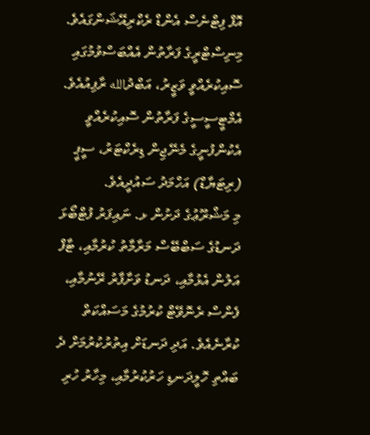އޮފް ފިޓްނެސް އެންޑް ރެކްރިއޭޝަންގައެވެ. މިނިސްޓްރީގެ ފަރާތުން އެއްބަސްވުމުގައި ސޮއިކުރެއްވީ ވަޒީރު، އަބްދުالله ރާފިއުއެވެ. އެމްޓީސީސީގެ ފަރާތުން ސޮއިކުރެއްވީ އެކުންފުނީގެ މެނޭޖިން ޑިރެކްޓަރު، ސީޕީ (ރިޓަޔާޑް) އަހްމަދު ސައުދީއެވެ.
މި މަޝްރޫޢުގެ ދަށުން ޅ. ނައިފަރު ފުޓްބޯޅަ ދަނޑުގެ ސަބްބޭސް މަރާމާތު ކުރުމާއި، ޓާފް އަލުން އެޅުމާއި، ދަނޑު ވަށާފާރު ރޭނުމާއި، ފެންސް ރެނޮވޭޓް ކުރުމުގެ މަސައްކަތް ކުރާނެއެވެ. އަދި ދަނޑަށް އިތުރުކުރުމަށް ދެ ބައްތި ހޮލީދަނޑި ހަރުކުރުމާއި، މިހާރު ހުރި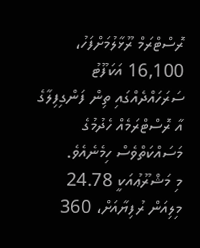ރޮސްޓްރަމް ރޫޅާލުމަށްފަހު، 16,100 އަކަފޫޓު ސަރަހައްދެއްގައި ތިން ފަންގިފިލާގެ އާ ރޮސްޓްރަމެއް ހެދުމުގެ މަސައްކަތްވެސް ހިމެނެއެވެ.
މި މަޝްރޫޢުއަކީ 24.78 މިލިއަން ރުފިޔާއަށް، 360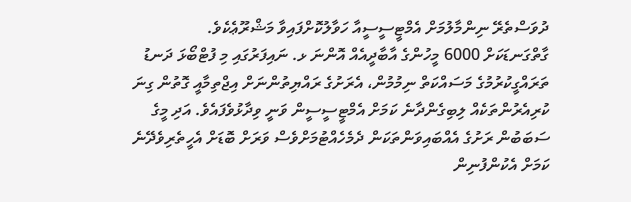ދުވަސްތެރޭ ނިންމާލުމަށް އެމްޓީސީސީއާ ހަވާލުކޮށްފައިވާ މަޝްރޫޢެކެވެ.
ގާތްގަނޑަކަށް 6000 މީހުންގެ އާބާދީއެއް އޮންނަ ޅ. ނައިފަރުގައި މި ފުޓްބޯޅަ ދަނޑު ތަރައްގީކުރުމުގެ މަސައްކަތް ނިމުމުން، އެރަށުގެ ރައްޔިތުންނަށް އިޖްތިމާއީ ގޮތުން ގިނަ ކުރިއެރުންތަކެއް ލިބިގެންދާނެ ކަމަށް އެމްޓީސީސީން ވަނީ ވިދާޅުވެފައެވެ. އަދި މީގެ ސަބަބުން ރަށުގެ އެއްބައިވަންތަކަން ދެމެހެއްޓުމަށްވެސް ވަރަށް ބޮޑަށް އެހީތެރިވެދޭނެ ކަމަށް އެކުންފުނިން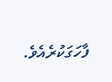ފާހަގަކުރެއެވެ.